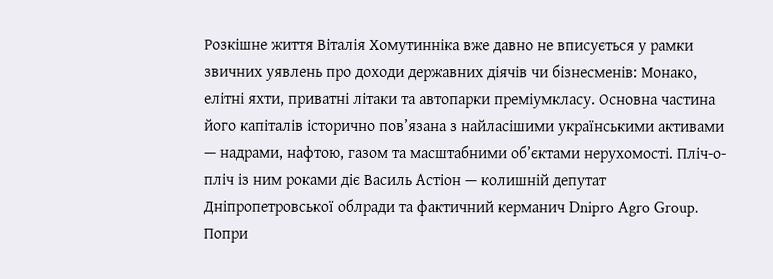Розкішне життя Віталія Хомутинніка вже давно не вписується у рамки звичних уявлень про доходи державних діячів чи бізнесменів: Монако, елітні яхти, приватні літаки та автопарки преміумкласу. Основна частина його капіталів історично пов’язана з найласішими українськими активами — надрами, нафтою, газом та масштабними об’єктами нерухомості. Пліч-о-пліч із ним роками діє Василь Астіон — колишній депутат Дніпропетровської облради та фактичний керманич Dnipro Agro Group. Попри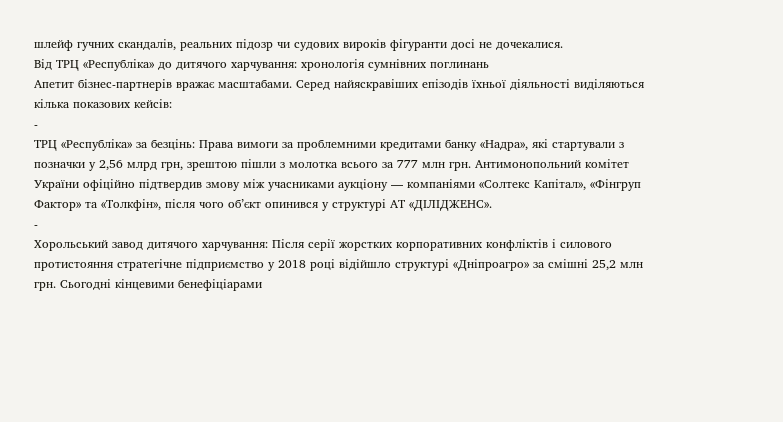шлейф гучних скандалів, реальних підозр чи судових вироків фігуранти досі не дочекалися.
Від ТРЦ «Республіка» до дитячого харчування: хронологія сумнівних поглинань
Апетит бізнес-партнерів вражає масштабами. Серед найяскравіших епізодів їхньої діяльності виділяються кілька показових кейсів:
-
ТРЦ «Республіка» за безцінь: Права вимоги за проблемними кредитами банку «Надра», які стартували з позначки у 2,56 млрд грн, зрештою пішли з молотка всього за 777 млн грн. Антимонопольний комітет України офіційно підтвердив змову між учасниками аукціону — компаніями «Солтекс Капітал», «Фінгруп Фактор» та «Толкфін», після чого об’єкт опинився у структурі АТ «ДІЛІДЖЕНС».
-
Хорольський завод дитячого харчування: Після серії жорстких корпоративних конфліктів і силового протистояння стратегічне підприємство у 2018 році відійшло структурі «Дніпроагро» за смішні 25,2 млн грн. Сьогодні кінцевими бенефіціарами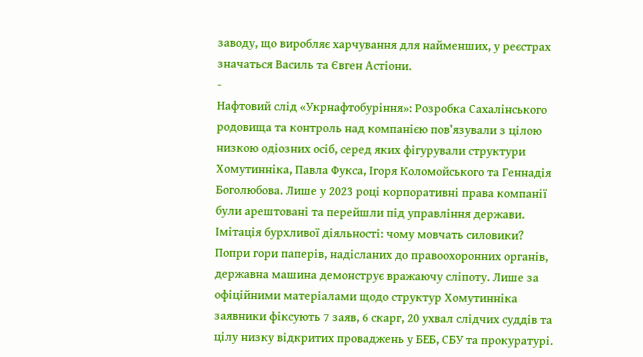заводу, що виробляє харчування для найменших, у реєстрах значаться Василь та Євген Астіони.
-
Нафтовий слід «Укрнафтобуріння»: Розробка Сахалінського родовища та контроль над компанією пов’язували з цілою низкою одіозних осіб, серед яких фігурували структури Хомутинніка, Павла Фукса, Ігоря Коломойського та Геннадія Боголюбова. Лише у 2023 році корпоративні права компанії були арештовані та перейшли під управління держави.
Імітація бурхливої діяльності: чому мовчать силовики?
Попри гори паперів, надісланих до правоохоронних органів, державна машина демонструє вражаючу сліпоту. Лише за офіційними матеріалами щодо структур Хомутинніка заявники фіксують 7 заяв, 6 скарг, 20 ухвал слідчих суддів та цілу низку відкритих проваджень у БЕБ, СБУ та прокуратурі.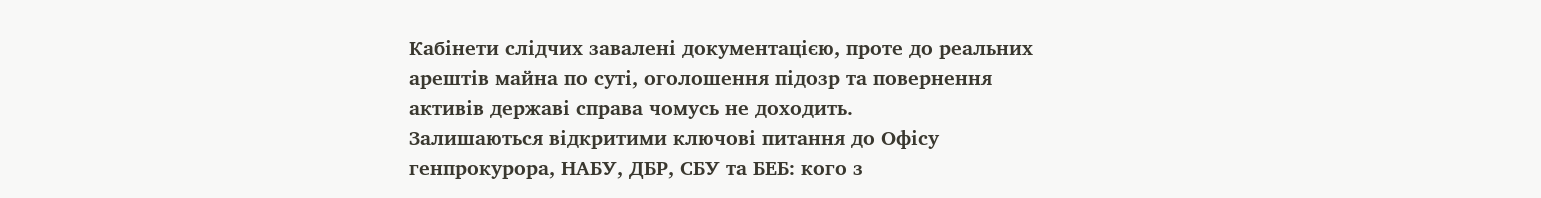Кабінети слідчих завалені документацією, проте до реальних арештів майна по суті, оголошення підозр та повернення активів державі справа чомусь не доходить.
Залишаються відкритими ключові питання до Офісу генпрокурора, НАБУ, ДБР, СБУ та БЕБ: кого з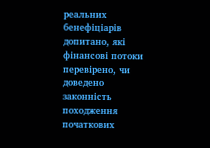реальних бенефіціарів допитано, які фінансові потоки перевірено, чи доведено законність походження початкових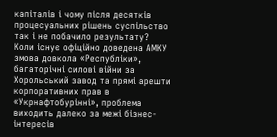капіталів і чому після десятків процесуальних рішень суспільство так і не побачило результату?
Коли існує офіційно доведена АМКУ змова довкола «Республіки», багаторічні силові війни за Хорольський завод та прямі арешти корпоративних прав в «Укрнафтобурінні», проблема виходить далеко за межі бізнес-інтересів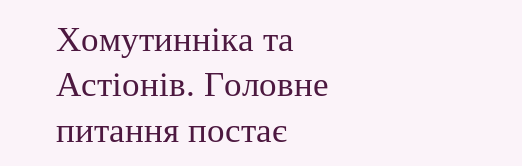Хомутинніка та Астіонів. Головне питання постає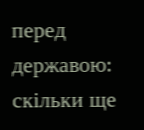перед державою: скільки ще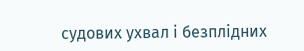судових ухвал і безплідних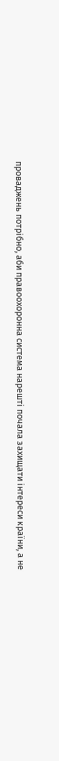проваджень потрібно, аби правоохоронна система нарешті почала захищати інтереси країни, а не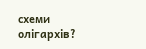схеми олігархів?